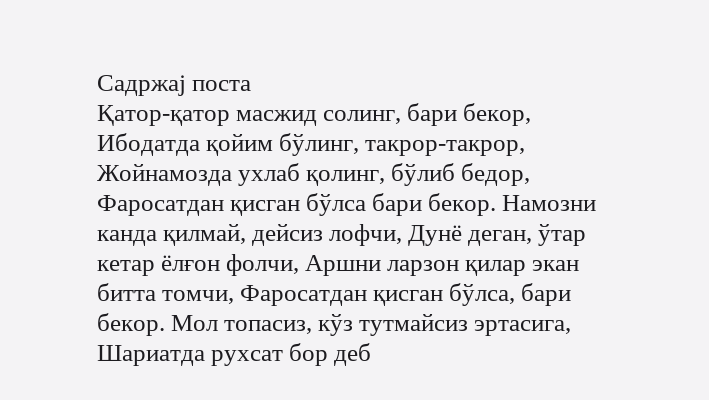Садржај поста
Қатор-қатор масжид солинг, бари бекор, Ибодатда қойим бўлинг, такрор-такрор, Жойнамозда ухлаб қолинг, бўлиб бедор, Фаросатдан қисган бўлса бари бекор. Намозни канда қилмай, дейсиз лофчи, Дунё деган, ўтар кетар ёлғон фолчи, Аршни ларзон қилар экан битта томчи, Фаросатдан қисган бўлса, бари бекор. Мол топасиз, кўз тутмайсиз эртасига, Шариатда рухсат бор деб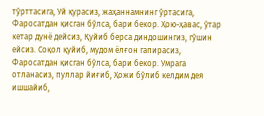тўрттасига, Уй қурасиз, жаҳаннамнинг ўртасига, Фаросатдан қисган бўлса, бари бекор. Ҳою-ҳавас, ўтар кетар дунё дейсиз, Қуйиб берса диндошингиз, гўшин ейсиз. Соқол қуйиб, мудом ёлғон гапирасиз, Фаросатдан қисган бўлса, бари бекор. Умрага отланасиз, пуллар йиғиб, Ҳожи бўлиб келдим дея ишшайиб,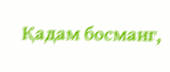Қадам босманг,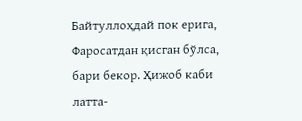Байтуллоҳдай пок ерига, Фаросатдан қисган бўлса, бари бекор. Ҳижоб каби латта-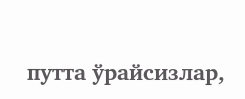путта ўрайсизлар,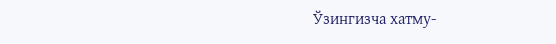Ўзингизча хатму-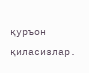қуръон қиласизлар.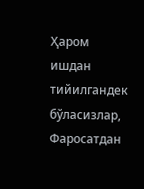Ҳаром ишдан тийилгандек бўласизлар, Фаросатдан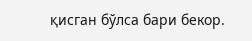қисган бўлса бари бекор.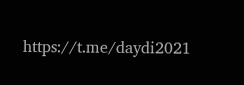https://t.me/daydi2021